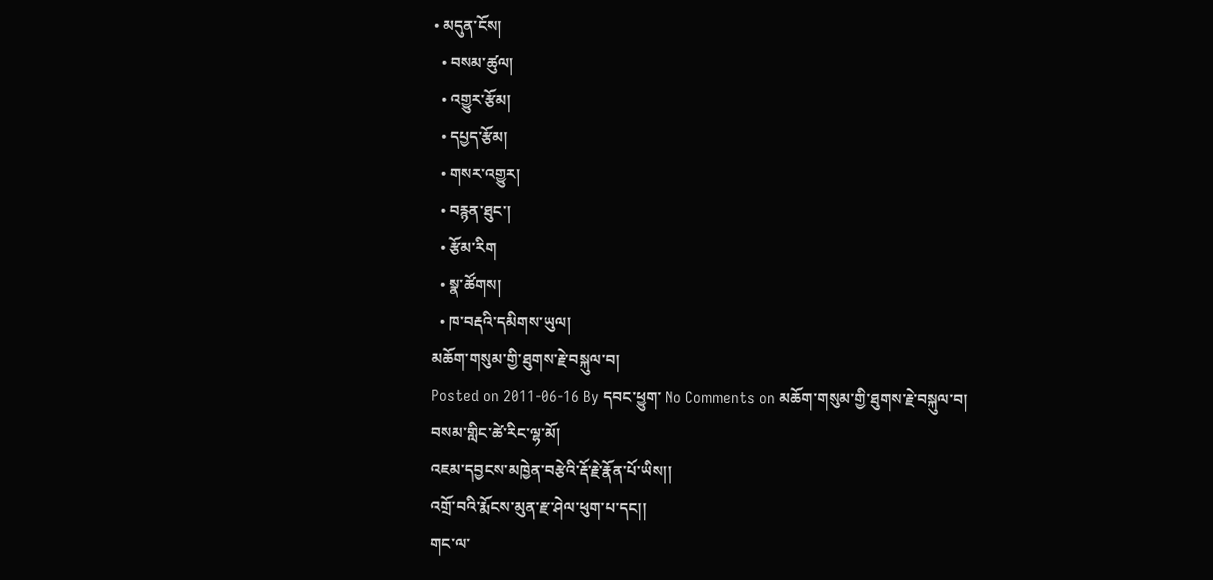• མདུན་ངོས།
  • བསམ་ཚུལ།
  • འགྱུར་རྩོམ།
  • དཔྱད་རྩོམ།
  • གསར་འགྱུར།
  • བརྙན་ཐུང་།
  • རྩོམ་རིག
  • སྣ་ཚོགས།
  • ཁ་བརྡའི་དམིགས་ཡུལ།
མཆོག་གསུམ་གྱི་ཐུགས་རྗེ་བསྐུལ་བ།
Posted on 2011-06-16 By དབང་ཕྱུག་ No Comments on མཆོག་གསུམ་གྱི་ཐུགས་རྗེ་བསྐུལ་བ།
བསམ་གླིང་ཚེ་རིང་ལྷ་མོ།
འཇམ་དབྱངས་མཁྱེན་བརྩེའི་རྡོ་རྗེ་རྣོན་པོ་ཡིས།།
འགྲོ་བའི་རྨོངས་མུན་རྫ་ཤེལ་ཕུག་པ་དང།།
གང་ལ་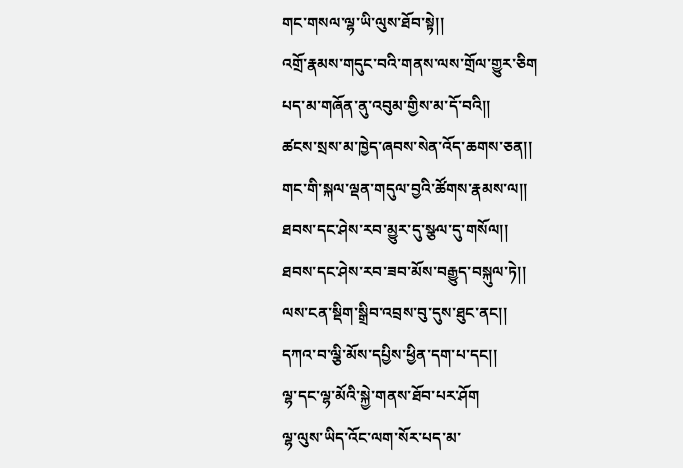གང་གསལ་ལྷ་ཡི་ལུས་ཐོབ་སྟེ།།
འགྲོ་རྣམས་གདུང་བའི་གནས་ལས་གྲོལ་གྱུར་ཅིག
པད་མ་གཞོན་ནུ་འབུམ་གྱིས་མ་དོ་བའི།།
ཚངས་སྲས་མ་ཁྱེད་ཞབས་སེན་འོད་ཆགས་ཅན།།
གང་གི་སྐལ་ལྡན་གདུལ་བྱའི་ཚོགས་རྣམས་ལ།།
ཐབས་དང་ཤེས་རབ་མྱུར་དུ་སྩལ་དུ་གསོལ།།
ཐབས་དང་ཤེས་རབ་ཟབ་མོས་བརྒྱུད་བསྐུལ་ཏེ།།
ལས་ངན་སྡིག་སྒྲིབ་འབྲས་བུ་དུས་ཐུང་ནང།།
དཀའ་བ་ལྕི་མོས་དཔྱིས་ཕྱིན་དག་པ་དང།།
ལྷ་དང་ལྷ་མོའི་སྐྱེ་གནས་ཐོབ་པར་ཤོག
ལྷ་ལུས་ཡིད་འོང་ལག་སོར་པད་མ་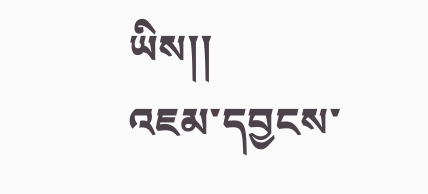ཡིས།།
འཇམ་དབྱངས་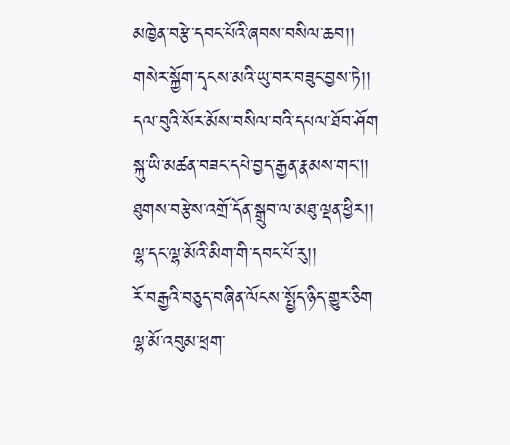མཁྱེན་བརྩེ་དབང་པོའི་ཞབས་བསིལ་ཆབ།།
གསེར་སྐྱོག་དྭངས་མའི་ཡུ་བར་བཟུང་བྱས་ཏེ།།
དལ་བུའི་སོར་མོས་བསིལ་བའི་དཔལ་ཐོབ་ཤོག
སྐུ་ཡི་མཚན་བཟང་དཔེ་བྱད་རྒྱན་རྣམས་གང།།
ཐུགས་བརྩེས་འགྲོ་དོན་སྒྲུབ་ལ་མཐུ་ལྡན་ཕྱིར།།
ལྷ་དང་ལྷ་མོའི་མིག་གི་དབང་པོ་རུ།།
རོ་བརྒྱའི་བཅུད་བཞིན་ལོངས་སྤྱོད་ཉིད་གྱུར་ཅིག
ལྷ་མོ་འབུམ་ཕྲག་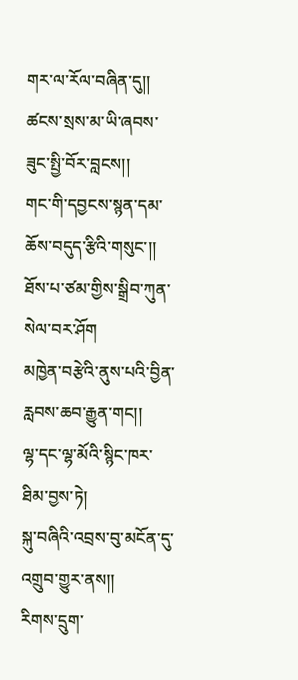གར་ལ་རོལ་བཞིན་དུ།།
ཚངས་སྲས་མ་ཡི་ཞབས་ཟུང་སྤྱི་བོར་བླངས།།
གང་གི་དབྱངས་སྙན་དམ་ཆོས་བདུད་རྩིའི་གསུང་།།
ཐོས་པ་ཙམ་གྱིས་སྒྲིབ་ཀུན་སེལ་བར་ཤོག
མཁྱེན་བརྩེའི་ནུས་པའི་བྱིན་རླབས་ཆབ་རྒྱུན་གང།།
ལྷ་དང་ལྷ་མོའི་སྙིང་ཁར་ཐིམ་བྱས་ཏེ།
སྐུ་བཞིའི་འབྲས་བུ་མངོན་དུ་འགྲུབ་གྱུར་ནས།།
རིགས་དྲུག་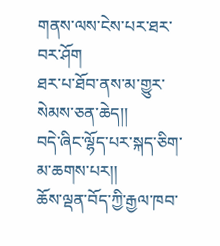གནས་ལས་ངེས་པར་ཐར་བར་ཤོག
ཐར་པ་ཐོབ་ནས་མ་གྱུར་སེམས་ཅན་ཆེད།།
བདེ་ཞིང་ལྷོད་པར་སྐད་ཅིག་མ་ཆགས་པར།།
ཆོས་ལྡན་བོད་ཀྱི་རྒྱལ་ཁབ་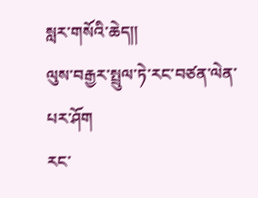སླར་གསོའི་ཆེད།།
ལུས་བརྒྱར་སྤྲུལ་ཏེ་རང་བཙན་ལེན་པར་ཤོག
རང་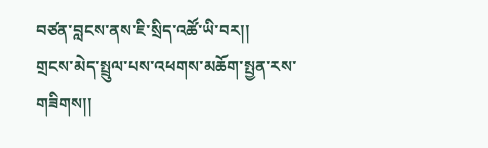བཙན་བླངས་ནས་ཇི་སྲིད་འཚོ་ཡི་བར།།
གྲངས་མེད་སྤྲུལ་པས་འཕགས་མཆོག་སྤྱན་རས་གཟིགས།།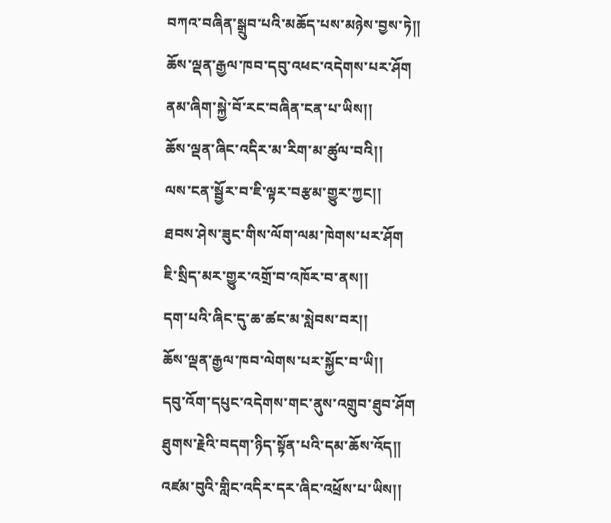བཀའ་བཞིན་སྒྲུབ་པའི་མཆོད་པས་མཉེས་བྱས་ཏེ།།
ཆོས་ལྡན་རྒྱལ་ཁབ་དབུ་འཕང་འདེགས་པར་ཤོག
ནམ་ཞིག་སྐྱེ་བོ་རང་བཞིན་ངན་པ་ཡིས།།
ཆོས་ལྡན་ཞིང་འདིར་མ་རིག་མ་ཚུལ་བའི།།
ལས་ངན་སྦྱོར་བ་ཇི་ལྟར་བརྩམ་གྱུར་ཀྱང།།
ཐབས་ཤེས་ཟུང་གིས་ལོག་ལམ་ཁེགས་པར་ཤོག
ཇི་སྲིད་མར་གྱུར་འགྲོ་བ་འཁོར་བ་ནས།།
དག་པའི་ཞིང་དུ་ཆ་ཚང་མ་སླེབས་བར།།
ཆོས་ལྡན་རྒྱལ་ཁབ་ལེགས་པར་སྐྱོང་བ་ཡི།།
དབུ་འོག་དཔུང་འདེགས་གང་ནུས་འགྲུབ་ཐུབ་ཤོག
ཐུགས་རྗེའི་བདག་ཉིད་སྟོན་པའི་དམ་ཆོས་འོད།།
འཛམ་བུའི་གླིང་འདིར་དར་ཞིང་འཕྲོས་པ་ཡིས།།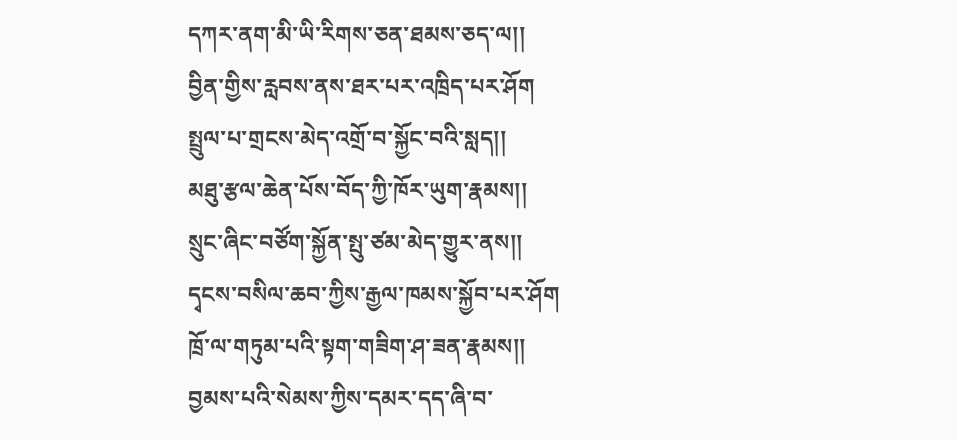དཀར་ནག་མི་ཡི་རིགས་ཅན་ཐམས་ཅད་ལ།།
བྱིན་གྱིས་རླབས་ནས་ཐར་པར་འཁྲིད་པར་ཤོག
སྤྲུལ་པ་གྲངས་མེད་འགྲོ་བ་སྐྱོང་བའི་སླད།།
མཐུ་རྩལ་ཆེན་པོས་བོད་ཀྱི་ཁོར་ཡུག་རྣམས།།
སྲུང་ཞིང་བཙོག་སྐྱོན་སྤུ་ཙམ་མེད་གྱུར་ནས།།
དྭངས་བསིལ་ཆབ་ཀྱིས་རྒྱལ་ཁམས་སྐྱོབ་པར་ཤོག
ཁྲོ་ལ་གཏུམ་པའི་སྟག་གཟིག་ཤ་ཟན་རྣམས།།
བྱམས་པའི་སེམས་ཀྱིས་དམར་དད་ཞི་བ་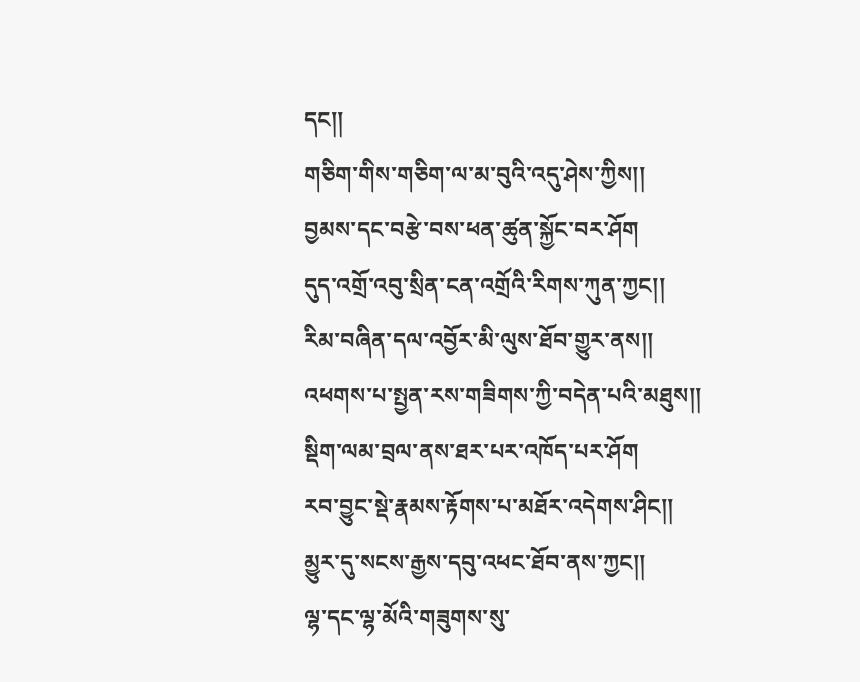དང།།
གཅིག་གིས་གཅིག་ལ་མ་བུའི་འདུ་ཤེས་ཀྱིས།།
བྱམས་དང་བརྩེ་བས་ཕན་ཚུན་སྐྱོང་བར་ཤོག
དུད་འགྲོ་འབུ་སྲིན་ངན་འགྲོའི་རིགས་ཀུན་ཀྱང།།
རིམ་བཞིན་དལ་འབྱོར་མི་ལུས་ཐོབ་གྱུར་ནས།།
འཕགས་པ་སྤྱན་རས་གཟིགས་ཀྱི་བདེན་པའི་མཐུས།།
སྡིག་ལམ་བྲལ་ནས་ཐར་པར་འཁོད་པར་ཤོག
རབ་བྱུང་སྡེ་རྣམས་རྟོགས་པ་མཐོར་འདེགས་ཤིང།།
མྱུར་དུ་སངས་རྒྱས་དབུ་འཕང་ཐོབ་ནས་ཀྱང།།
ལྷ་དང་ལྷ་མོའི་གཟུགས་སུ་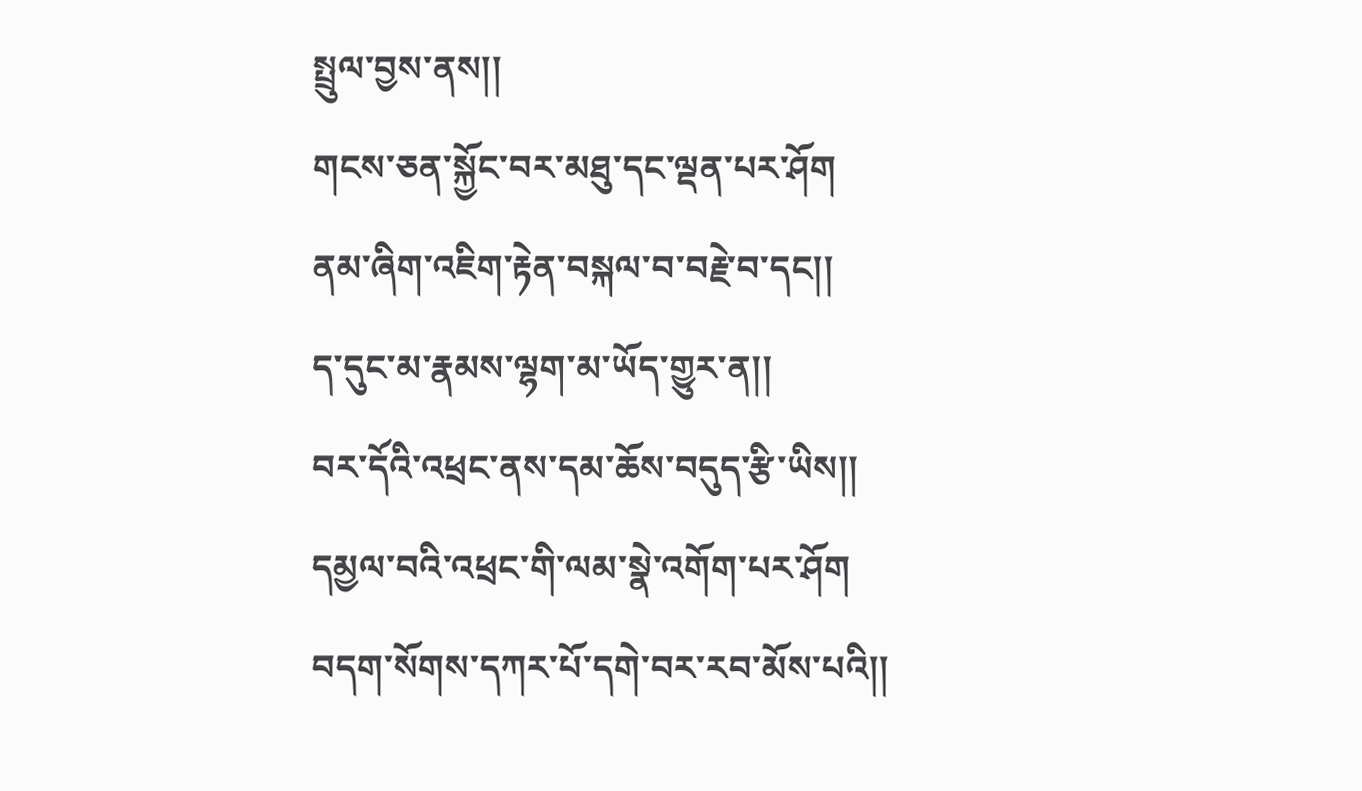སྤྲུལ་བྱས་ནས།།
གངས་ཅན་སྐྱོང་བར་མཐུ་དང་ལྡན་པར་ཤོག
ནམ་ཞིག་འཇིག་རྟེན་བསྐལ་བ་བརྗེ་བ་དང།།
ད་དུང་མ་རྣམས་ལྷག་མ་ཡོད་གྱུར་ན།།
བར་དོའི་འཕྲང་ནས་དམ་ཆོས་བདུད་རྩི་ཡིས།།
དམྱལ་བའི་འཕྲང་གི་ལམ་སྣེ་འགོག་པར་ཤོག
བདག་སོགས་དཀར་པོ་དགེ་བར་རབ་མོས་པའི།།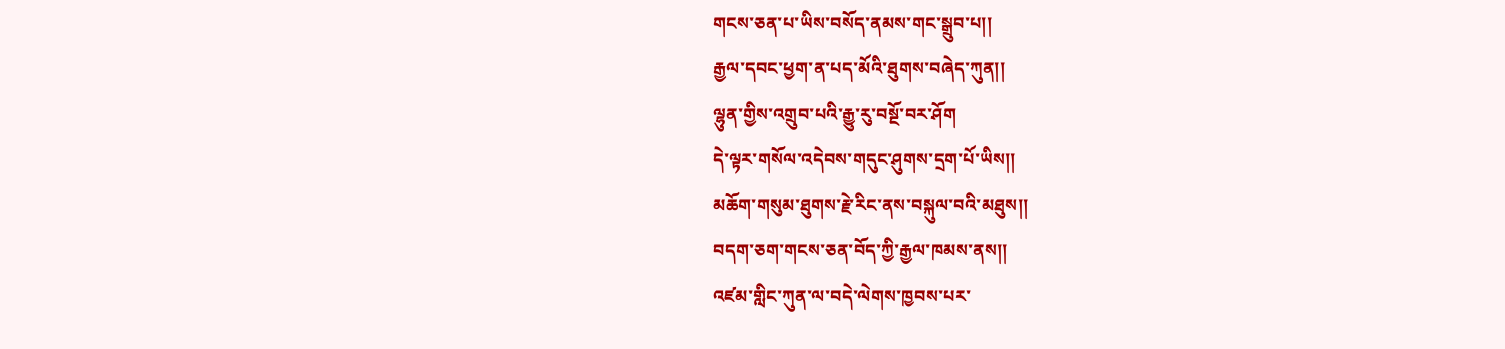གངས་ཅན་པ་ཡིས་བསོད་ནམས་གང་སྒྲུབ་པ།།
རྒྱལ་དབང་ཕྱག་ན་པད་མོའི་ཐུགས་བཞེད་ཀུན།།
ལྷུན་གྱིས་འགྲུབ་པའི་རྒྱུ་རུ་བསྔོ་བར་ཤོག
དེ་ལྟར་གསོལ་འདེབས་གདུང་ཤུགས་དྲག་པོ་ཡིས།།
མཆོག་གསུམ་ཐུགས་རྗེ་རིང་ནས་བསྐུལ་བའི་མཐུས།།
བདག་ཅག་གངས་ཅན་བོད་ཀྱི་རྒྱལ་ཁམས་ནས།།
འཛམ་གླིང་ཀུན་ལ་བདེ་ལེགས་ཁྱབས་པར་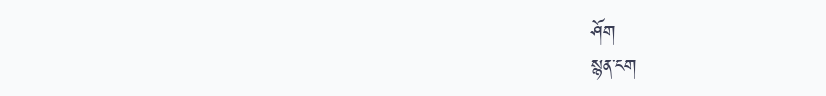ཤོག
སྙན་ངག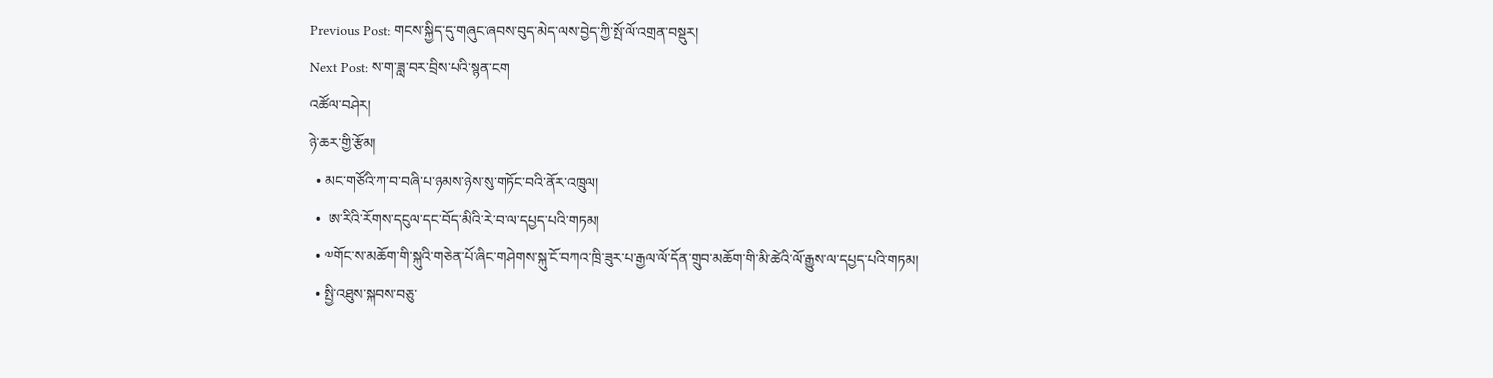Previous Post: གངས་སྐྱིད་དུ་གཞུང་ཞབས་བུད་མེད་ལས་བྱེད་ཀྱི་སྤོ་ལོ་འགྲན་བསྡུར།
Next Post: ས་ག་ཟླ་བར་བྲིས་པའི་སྙན་ངག
འཚོལ་བཤེར།
ཉེ་ཆར་གྱི་རྩོམ།
  • མང་གཙོའི་ཀ་བ་བཞི་པ་ཉམས་ཉེས་སུ་གཏོང་བའི་ནོར་འཁྲུལ།
  •  ཨ་རིའི་རོགས་དངུལ་དང་བོད་མིའི་རེ་བ་ལ་དཔྱད་པའི་གཏམ།
  • ༧གོང་ས་མཆོག་གི་སྐུའི་གཅེན་པོ་ཞིང་གཤེགས་སྐུ་ངོ་བཀའ་ཁྲི་ཟུར་པ་རྒྱལ་ལོ་དོན་གྲུབ་མཆོག་གི་མི་ཚེའི་ལོ་རྒྱུས་ལ་དཔྱད་པའི་གཏམ།
  • སྤྱི་འཐུས་སྐབས་བཅུ་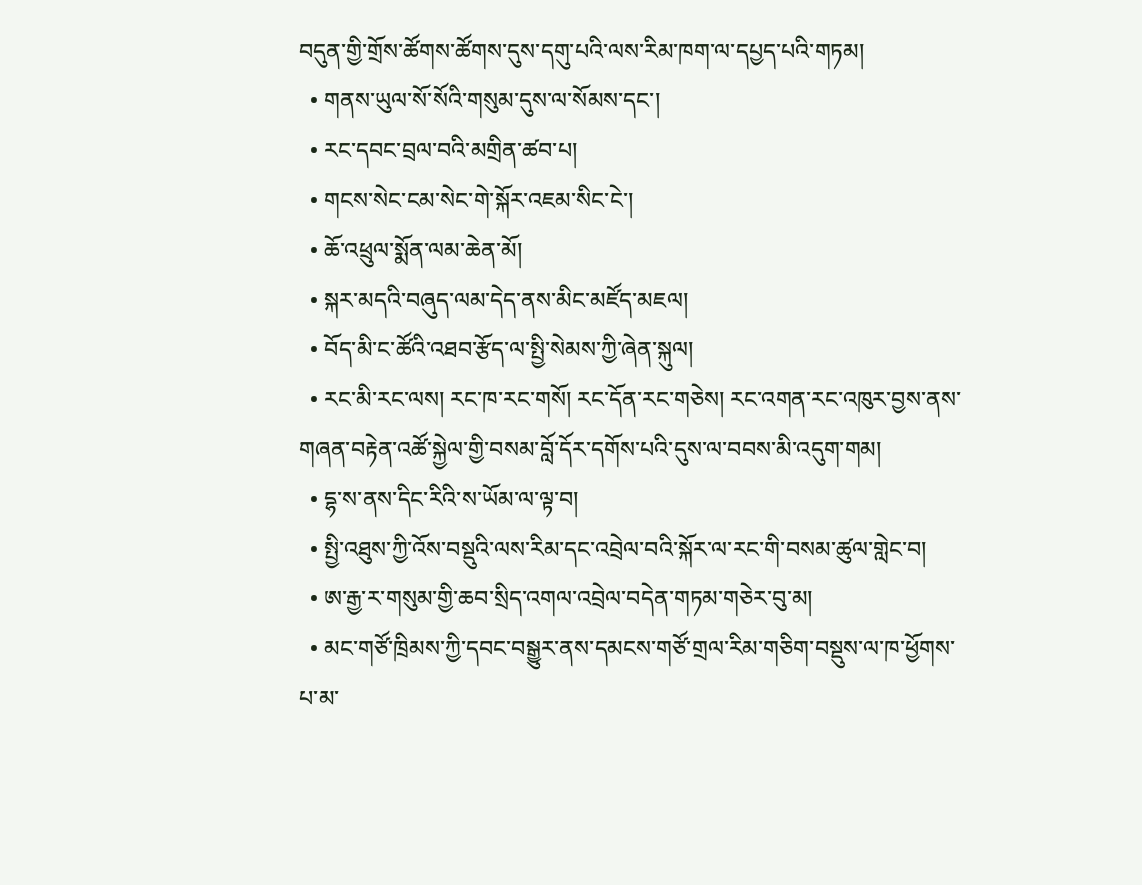བདུན་གྱི་གྲོས་ཚོགས་ཚོགས་དུས་དགུ་པའི་ལས་རིམ་ཁག་ལ་དཔྱད་པའི་གཏམ།
  • གནས་ཡུལ་སོ་སོའི་གསུམ་དུས་ལ་སོམས་དང་།
  • རང་དབང་བྲལ་བའི་མགྲིན་ཚབ་པ།
  • གངས་སེང་ངམ་སེང་གེ་སྐོར་འཇམ་སིང་ངེ་།
  • ཆོ་འཕྲུལ་སྨོན་ལམ་ཆེན་མོ།
  • སྐར་མདའི་བཞུད་ལམ་དེད་ནས་མིང་མཛོད་མཇལ།
  • བོད་མི་ང་ཚོའི་འཐབ་རྩོད་ལ་སྤྱི་སེམས་ཀྱི་ཞེན་སྐུལ།
  • རང་མི་རང་ལས། རང་ཁ་རང་གསོ། རང་དོན་རང་གཅེས། རང་འགན་རང་འཁུར་བྱས་ནས་གཞན་བརྟེན་འཚོ་སྐྱེལ་གྱི་བསམ་བློ་དོར་དགོས་པའི་དུས་ལ་བབས་མི་འདུག་གམ།
  • དྷ་ས་ནས་དིང་རིའི་ས་ཡོམ་ལ་ལྟ་བ།
  • སྤྱི་འཐུས་ཀྱི་འོས་བསྡུའི་ལས་རིམ་དང་འབྲེལ་བའི་སྐོར་ལ་རང་གི་བསམ་ཚུལ་གླེང་བ།
  • ཨ་རྒྱ་ར་གསུམ་གྱི་ཆབ་སྲིད་འགལ་འབྲེལ་བདེན་གཏམ་གཅེར་བུ་མ།
  • མང་གཙོ་ཁྲིམས་ཀྱི་དབང་བསྒྱུར་ནས་དམངས་གཙོ་གྲལ་རིམ་གཅིག་བསྡུས་ལ་ཁ་ཕྱོགས་པ་མ་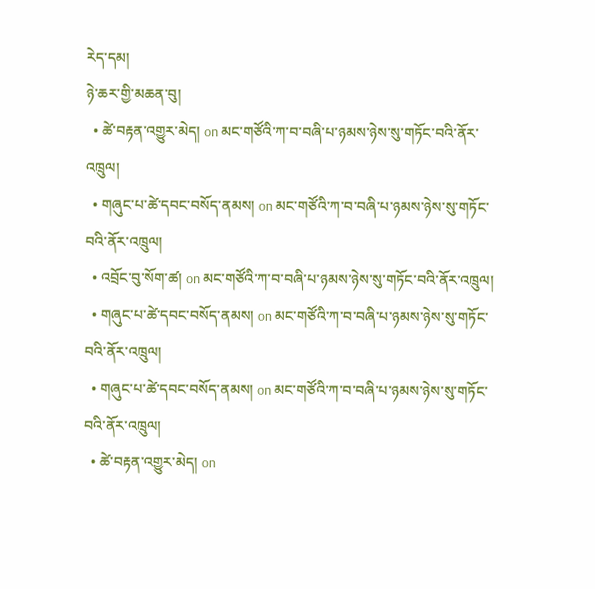རེད་དམ།
ཉེ་ཆར་གྱི་མཆན་བུ།
  • ཚེ་བརྟན་འགྱུར་མེད། on མང་གཙོའི་ཀ་བ་བཞི་པ་ཉམས་ཉེས་སུ་གཏོང་བའི་ནོར་འཁྲུལ།
  • གཞུང་པ་ཚེ་དབང་བསོད་ནམས། on མང་གཙོའི་ཀ་བ་བཞི་པ་ཉམས་ཉེས་སུ་གཏོང་བའི་ནོར་འཁྲུལ།
  • འབྲོང་བུ་སོག་ཚ། on མང་གཙོའི་ཀ་བ་བཞི་པ་ཉམས་ཉེས་སུ་གཏོང་བའི་ནོར་འཁྲུལ།
  • གཞུང་པ་ཚེ་དབང་བསོད་ནམས། on མང་གཙོའི་ཀ་བ་བཞི་པ་ཉམས་ཉེས་སུ་གཏོང་བའི་ནོར་འཁྲུལ།
  • གཞུང་པ་ཚེ་དབང་བསོད་ནམས། on མང་གཙོའི་ཀ་བ་བཞི་པ་ཉམས་ཉེས་སུ་གཏོང་བའི་ནོར་འཁྲུལ།
  • ཚེ་བརྟན་འགྱུར་མེད། on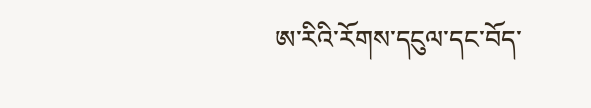ཨ་རིའི་རོགས་དངུལ་དང་བོད་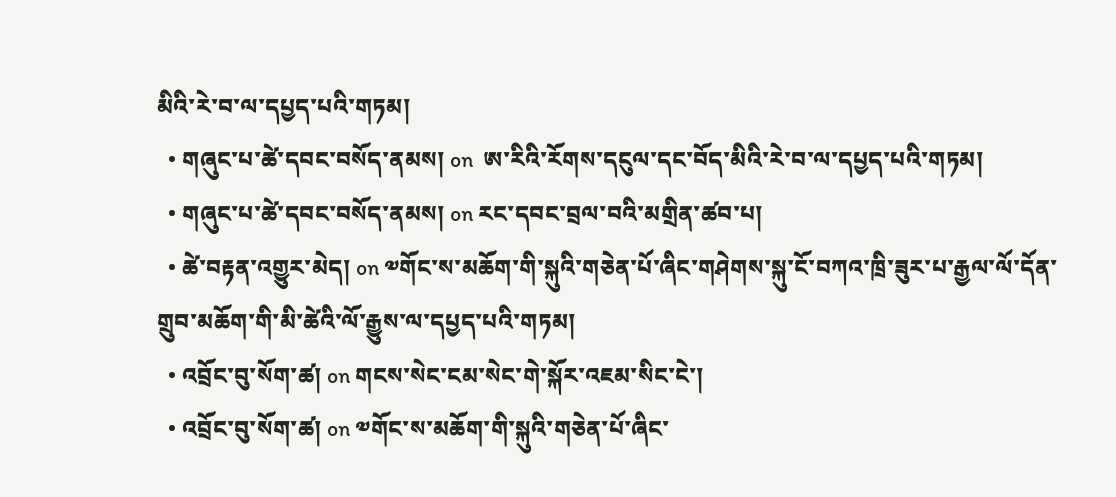མིའི་རེ་བ་ལ་དཔྱད་པའི་གཏམ།
  • གཞུང་པ་ཚེ་དབང་བསོད་ནམས། on  ཨ་རིའི་རོགས་དངུལ་དང་བོད་མིའི་རེ་བ་ལ་དཔྱད་པའི་གཏམ།
  • གཞུང་པ་ཚེ་དབང་བསོད་ནམས། on རང་དབང་བྲལ་བའི་མགྲིན་ཚབ་པ།
  • ཚེ་བརྟན་འགྱུར་མེད། on ༧གོང་ས་མཆོག་གི་སྐུའི་གཅེན་པོ་ཞིང་གཤེགས་སྐུ་ངོ་བཀའ་ཁྲི་ཟུར་པ་རྒྱལ་ལོ་དོན་གྲུབ་མཆོག་གི་མི་ཚེའི་ལོ་རྒྱུས་ལ་དཔྱད་པའི་གཏམ།
  • འབྲོང་བུ་སོག་ཚ། on གངས་སེང་ངམ་སེང་གེ་སྐོར་འཇམ་སིང་ངེ་།
  • འབྲོང་བུ་སོག་ཚ། on ༧གོང་ས་མཆོག་གི་སྐུའི་གཅེན་པོ་ཞིང་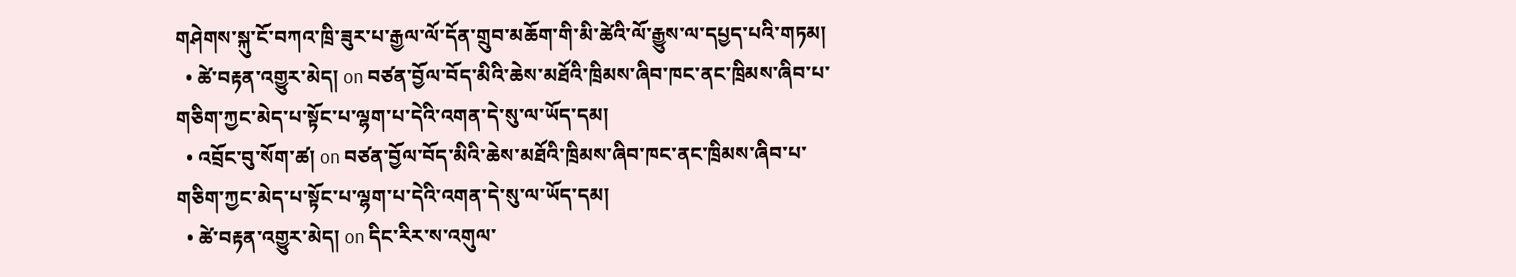གཤེགས་སྐུ་ངོ་བཀའ་ཁྲི་ཟུར་པ་རྒྱལ་ལོ་དོན་གྲུབ་མཆོག་གི་མི་ཚེའི་ལོ་རྒྱུས་ལ་དཔྱད་པའི་གཏམ།
  • ཚེ་བརྟན་འགྱུར་མེད། on བཙན་བྱོལ་བོད་མིའི་ཆེས་མཐོའི་ཁྲིམས་ཞིབ་ཁང་ནང་ཁྲིམས་ཞིབ་པ་གཅིག་ཀྱང་མེད་པ་སྟོང་པ་ལྷག་པ་དེའི་འགན་དེ་སུ་ལ་ཡོད་དམ།
  • འབྲོང་བུ་སོག་ཚ། on བཙན་བྱོལ་བོད་མིའི་ཆེས་མཐོའི་ཁྲིམས་ཞིབ་ཁང་ནང་ཁྲིམས་ཞིབ་པ་གཅིག་ཀྱང་མེད་པ་སྟོང་པ་ལྷག་པ་དེའི་འགན་དེ་སུ་ལ་ཡོད་དམ།
  • ཚེ་བརྟན་འགྱུར་མེད། on དིང་རིར་ས་འགུལ་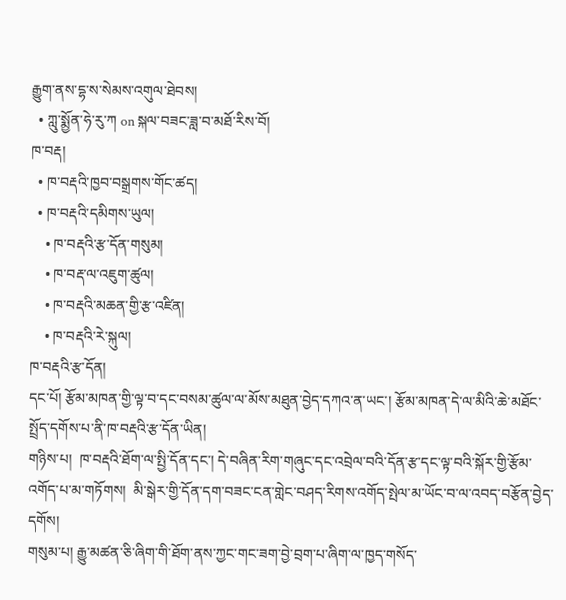རྒྱུག་ནས་དྷ་ས་སེམས་འགུལ་ཐེབས།
  • ཀླུ་སྨྱོན་ཧེ་རུ་ཀ on སྐལ་བཟང་ཟླ་བ་མཐོ་རིས་བོ།
ཁ་བརྡ།
  • ཁ་བརྡའི་ཁྱབ་བསྒྲགས་གོང་ཚད།
  • ཁ་བརྡའི་དམིགས་ཡུལ།
    • ཁ་བརྡའི་རྩ་དོན་གསུམ།
    • ཁ་བརྡ་ལ་འཇུག་ཚུལ།
    • ཁ་བརྡའི་མཆན་གྱི་རྩ་འཛིན།
    • ཁ་བརྡའི་རེ་སྐུལ།
ཁ་བརྡའི་རྩ་དོན།
དང་པོ། རྩོམ་མཁན་གྱི་ལྟ་བ་དང་བསམ་ཚུལ་ལ་མོས་མཐུན་བྱེད་དཀའ་ན་ཡང་། རྩོམ་མཁན་དེ་ལ་མིའི་ཆེ་མཐོང་སྤྲོད་དགོས་པ་ནི་ཁ་བརྡའི་རྩ་དོན་ཡིན།
གཉིས་པ།  ཁ་བརྡའི་ཐོག་ལ་སྤྱི་དོན་དང་། དེ་བཞིན་རིག་གཞུང་དང་འབྲེལ་བའི་དོན་རྩ་དང་ལྟ་བའི་སྐོར་གྱི་རྩོམ་འགོད་པ་མ་གཏོགས།  མི་སྒེར་གྱི་དོན་དག་བཟང་ངན་གླེང་བཤད་རིགས་འགོད་སྤེལ་མ་ཡོང་བ་ལ་འབད་བརྩོན་བྱེད་དགོས།
གསུམ་པ། རྒྱུ་མཚན་ཅི་ཞིག་གི་ཐོག་ནས་ཀྱང་གང་ཟག་བྱེ་བྲག་པ་ཞིག་ལ་ཁྱད་གསོད་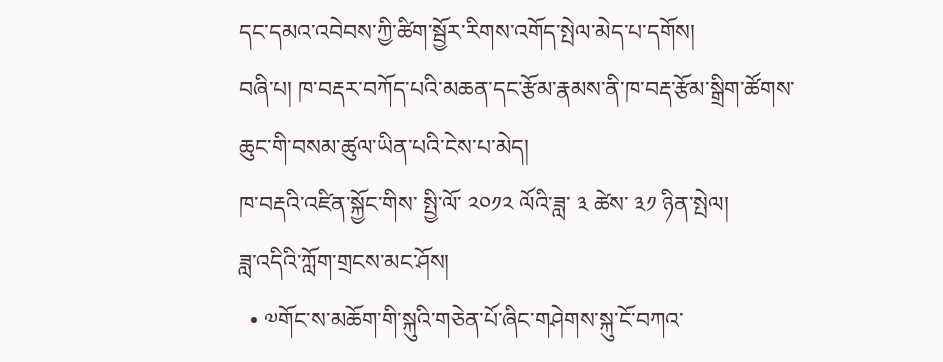དང་དམའ་འབེབས་ཀྱི་ཚིག་སྦྱོར་རིགས་འགོད་སྤེལ་མེད་པ་དགོས།
བཞི་པ། ཁ་བརྡར་བཀོད་པའི་མཆན་དང་རྩོམ་རྣམས་ནི་ཁ་བརྡ་རྩོམ་སྒྲིག་ཚོགས་ཆུང་གི་བསམ་ཚུལ་ཡིན་པའི་ངེས་པ་མེད།
ཁ་བརྡའི་འཛིན་སྐྱོང་གིས་ སྤྱི་ལོ་ ༢༠༡༢ ལོའི་ཟླ་ ༣ ཚེས་ ༣༡ ཉིན་སྤེལ།
ཟླ་འདིའི་ཀློག་གྲངས་མང་ཤོས།
  • ༧གོང་ས་མཆོག་གི་སྐུའི་གཅེན་པོ་ཞིང་གཤེགས་སྐུ་ངོ་བཀའ་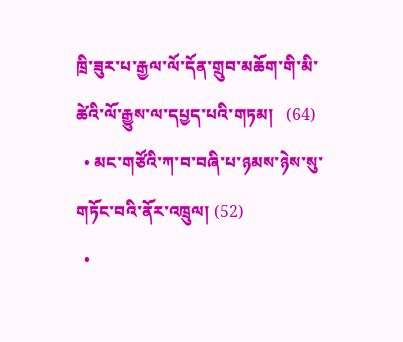ཁྲི་ཟུར་པ་རྒྱལ་ལོ་དོན་གྲུབ་མཆོག་གི་མི་ཚེའི་ལོ་རྒྱུས་ལ་དཔྱད་པའི་གཏམ།   (64)
  • མང་གཙོའི་ཀ་བ་བཞི་པ་ཉམས་ཉེས་སུ་གཏོང་བའི་ནོར་འཁྲུལ། (52)
  •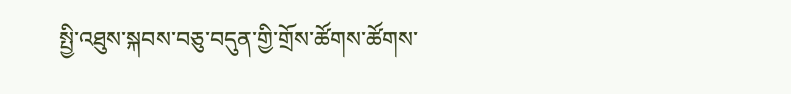སྤྱི་འཐུས་སྐབས་བཅུ་བདུན་གྱི་གྲོས་ཚོགས་ཚོགས་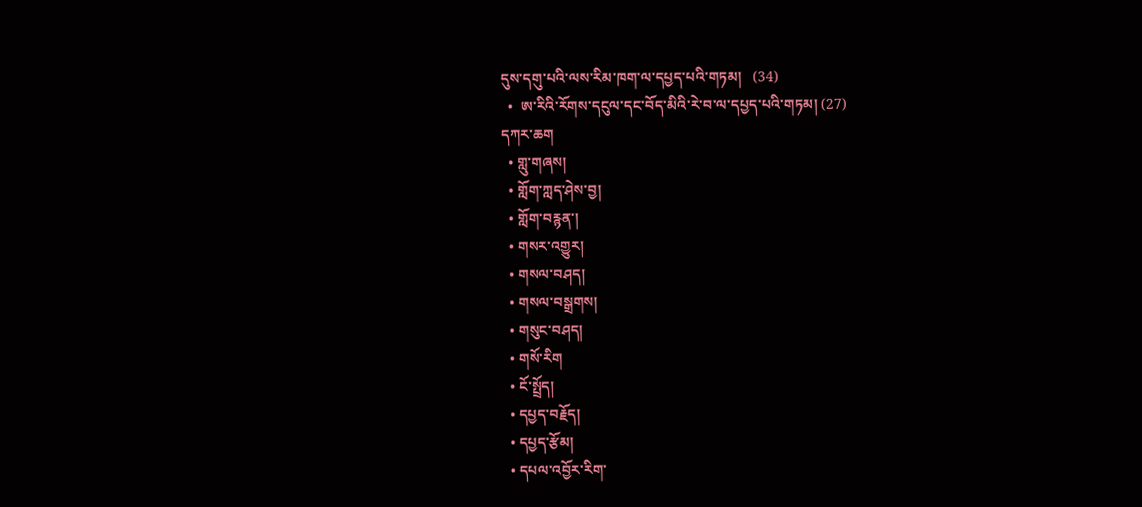དུས་དགུ་པའི་ལས་རིམ་ཁག་ལ་དཔྱད་པའི་གཏམ།   (34)
  •  ཨ་རིའི་རོགས་དངུལ་དང་བོད་མིའི་རེ་བ་ལ་དཔྱད་པའི་གཏམ། (27)
དཀར་ཆག
  • གླུ་གཞས།
  • གློག་ཀླད་ཤེས་བྱ།
  • གློག་བརྙན་།
  • གསར་འགྱུར།
  • གསལ་བཤད།
  • གསལ་བསྒྲགས།
  • གསུང་བཤད།
  • གསོ་རིག
  • ངོ་སྤྲོད།
  • དཔྱད་བརྗོད།
  • དཔྱད་རྩོམ།
  • དཔལ་འབྱོར་རིག་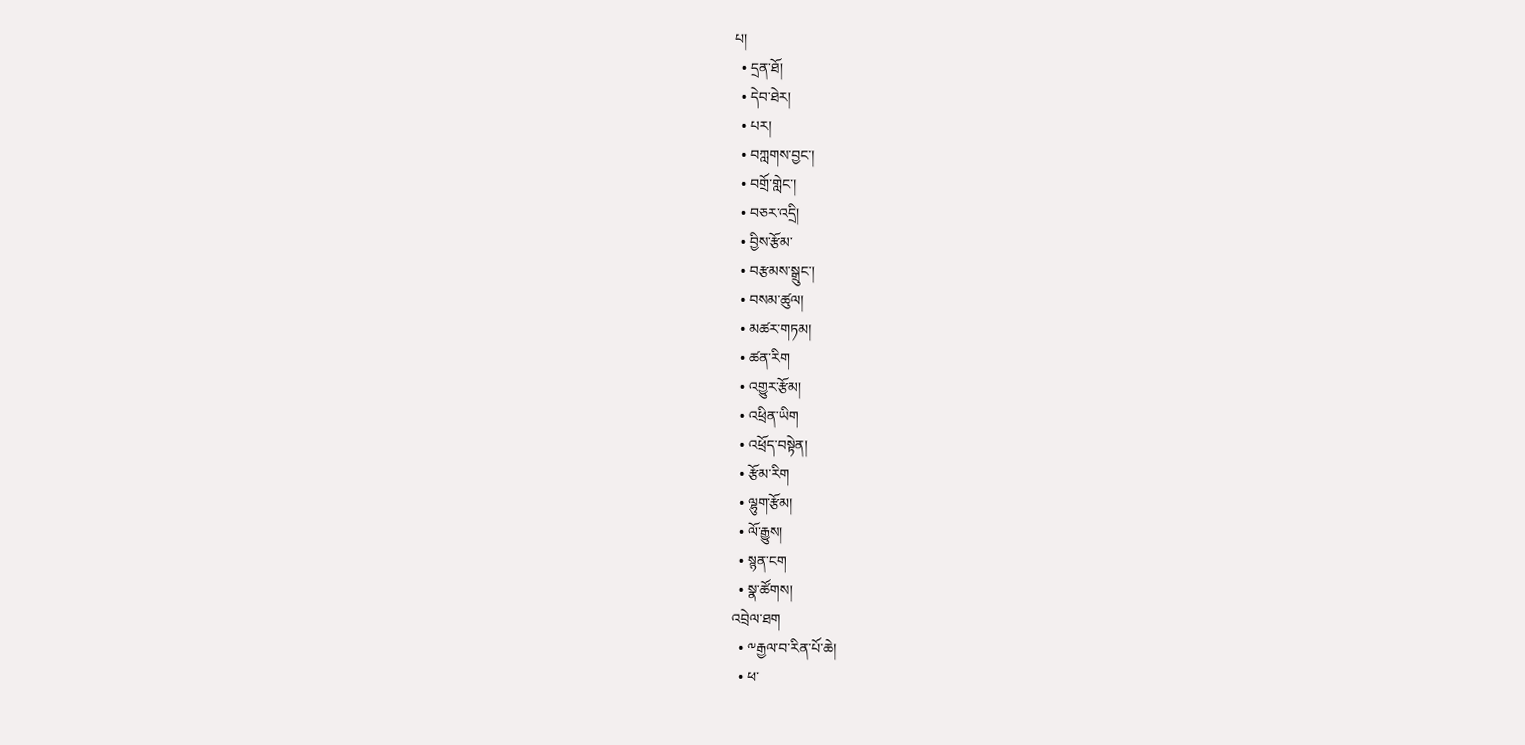པ།
  • དྲན་ཐོ།
  • དེབ་ཐེར།
  • པར།
  • བཀླགས་བྱང་།
  • བགྲོ་གླེང་།
  • བཅར་འདྲི།
  • བྱིས་རྩོམ་
  • བརྩམས་སྒྲུང་།
  • བསམ་ཚུལ།
  • མཚར་གཏམ།
  • ཚན་རིག
  • འགྱུར་རྩོམ།
  • འཕྲིན་ཡིག
  • འཕྲོད་བསྟེན།
  • རྩོམ་རིག
  • ལྷུག་རྩོམ།
  • ལོ་རྒྱུས།
  • སྙན་ངག
  • སྣ་ཚོགས།
འབྲེལ་ཐག
  • ༸རྒྱལ་བ་རིན་པོ་ཆེ།
  • ཕ་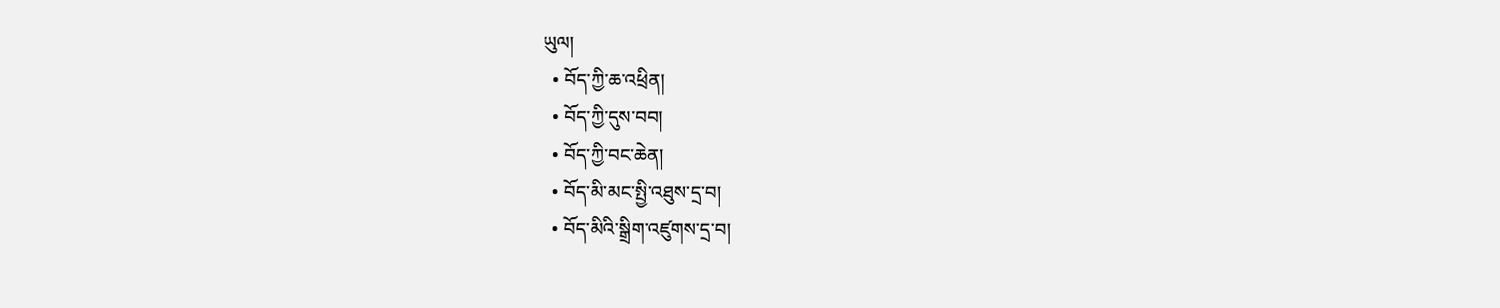ཡུལ།
  • བོད་ཀྱི་ཆ་འཕྲིན།
  • བོད་ཀྱི་དུས་བབ།
  • བོད་ཀྱི་བང་ཆེན།
  • བོད་མི་མང་སྤྱི་འཐུས་དྲ་བ།
  • བོད་མིའི་སྒྲིག་འཛུགས་དྲ་བ།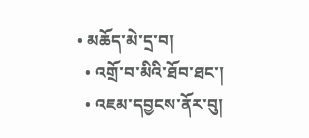• མཆོད་མེ་དྲ་བ།
  • འགྲོ་བ་མིའི་ཐོབ་ཐང་།
  • འཇམ་དབྱངས་ནོར་བུ།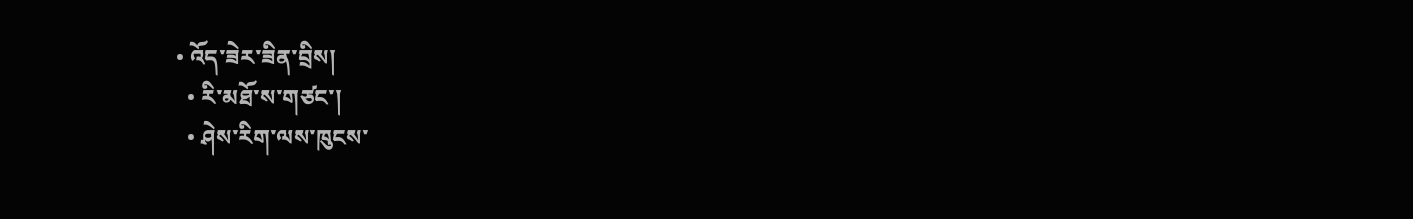• འོད་ཟེར་ཟིན་བྲིས།
  • རི་མཐོ་ས་གཙང་།
  • ཤེས་རིག་ལས་ཁུངས་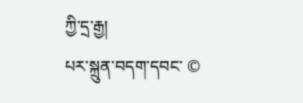ཀྱི་དྲ་རྒྱ།
པར་སྐྲུན་བདག་དབང་ ©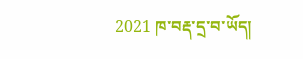2021 ཁ་བརྡ་དྲ་བ་ཡོད།